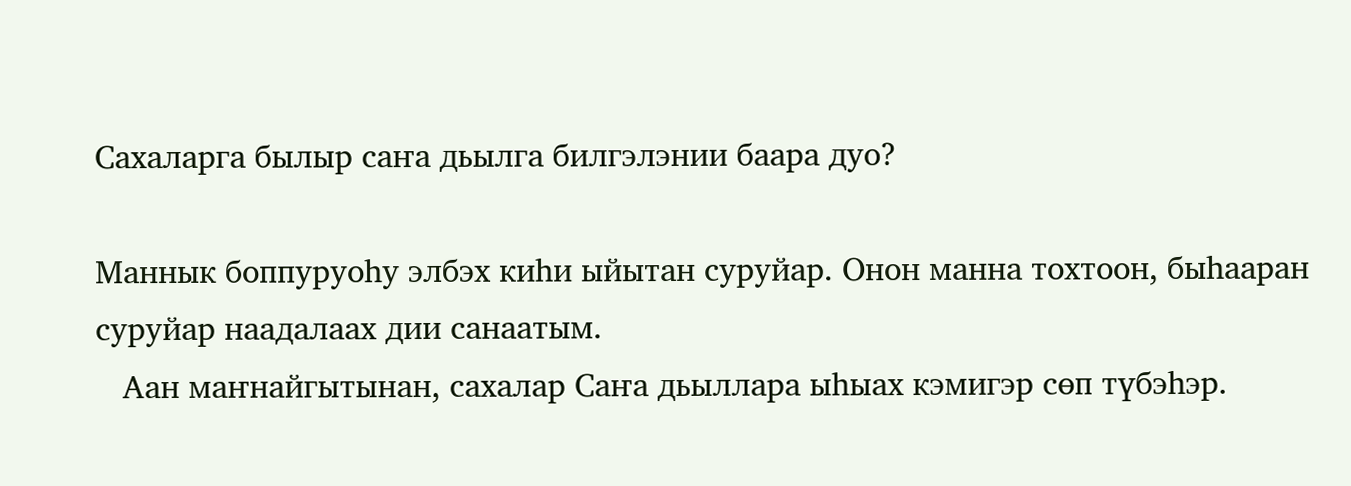Сахаларга былыр саҥа дьылга билгэлэнии баара дуо?

Маннык боппуруоһу элбэх киһи ыйытан суруйар. Онон манна тохтоон, быһааран суруйар наадалаах дии санаатым.
   Аан маҥнайгытынан, сахалар Саҥа дьыллара ыһыах кэмигэр сөп түбэһэр.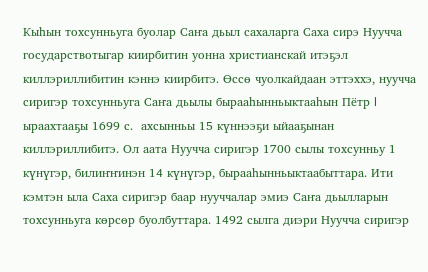Кыһын тохсунньуга буолар Саҥа дьыл сахаларга Саха сирэ Нуучча государствотыгар киирбитин уонна христианскай итэҕэл киллэриллибитин кэннэ киирбитэ. Өссө чуолкайдаан эттэххэ, нуучча сиригэр тохсунньуга Саҥа дьылы бырааһынньыктааһын Пётр l ыраахтааҕы 1699 с.  ахсынньы 15 күннээҕи ыйааҕынан киллэриллибитэ. Ол аата Нуучча сиригэр 1700 сылы тохсунньу 1 күнүгэр, билиҥҥинэн 14 күнүгэр, бырааһынньыктаабыттара. Ити кэмтэн ыла Саха сиригэр баар нууччалар эмиэ Саҥа дьылларын тохсунньуга көрсөр буолбуттара. 1492 сылга диэри Нуучча сиригэр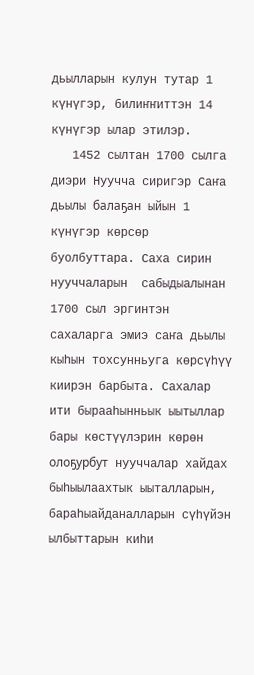дьылларын кулун тутар 1 күнүгэр, билиҥҥиттэн 14 күнүгэр ылар этилэр.
   1452 сылтан 1700 сылга диэри Нуучча сиригэр Саҥа дьылы балаҕан ыйын 1 күнүгэр көрсөр буолбуттара. Саха сирин нууччаларын  сабыдыалынан 1700 сыл эргинтэн сахаларга эмиэ саҥа дьылы кыһын тохсунньуга көрсүһүү киирэн барбыта. Сахалар ити бырааһынньык ыытыллар бары көстүүлэрин көрөн олоҕурбут нууччалар хайдах быһыылаахтык ыыталларын, бараһыайданалларын сүһүйэн ылбыттарын киһи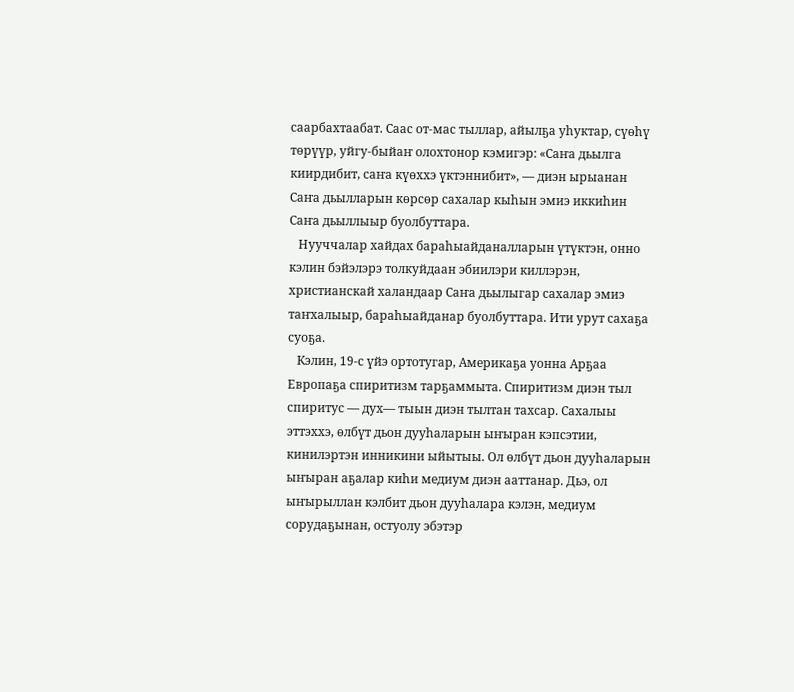саарбахтаабат. Саас от-мас тыллар, айылҕа уһуктар, сүөһү төрүүр, уйгу-быйаҥ олохтонор кэмигэр: «Саҥа дьылга киирдибит, саҥа күөххэ үктэннибит», — диэн ырыанан Саҥа дьылларын көрсөр сахалар кыһын эмиэ иккиһин Саҥа дьыллыыр буолбуттара.
   Нууччалар хайдах бараһыайданалларын үтүктэн, онно кэлин бэйэлэрэ толкуйдаан эбиилэри киллэрэн, христианскай халандаар Саҥа дьылыгар сахалар эмиэ таҥхалыыр, бараһыайданар буолбуттара. Ити урут сахаҕа суоҕа.
   Кэлин, 19-с үйэ ортотугар, Америкаҕа уонна Арҕаа Европаҕа спиритизм тарҕаммыта. Спиритизм диэн тыл спиритус — дух— тыын диэн тылтан тахсар. Сахалыы эттэххэ, өлбүт дьон дууһаларын ыҥыран кэпсэтии, кинилэртэн инникини ыйытыы. Ол өлбүт дьон дууһаларын ыҥыран аҕалар киһи медиум диэн ааттанар. Дьэ, ол ыҥырыллан кэлбит дьон дууһалара кэлэн, медиум сорудаҕынан, остуолу эбэтэр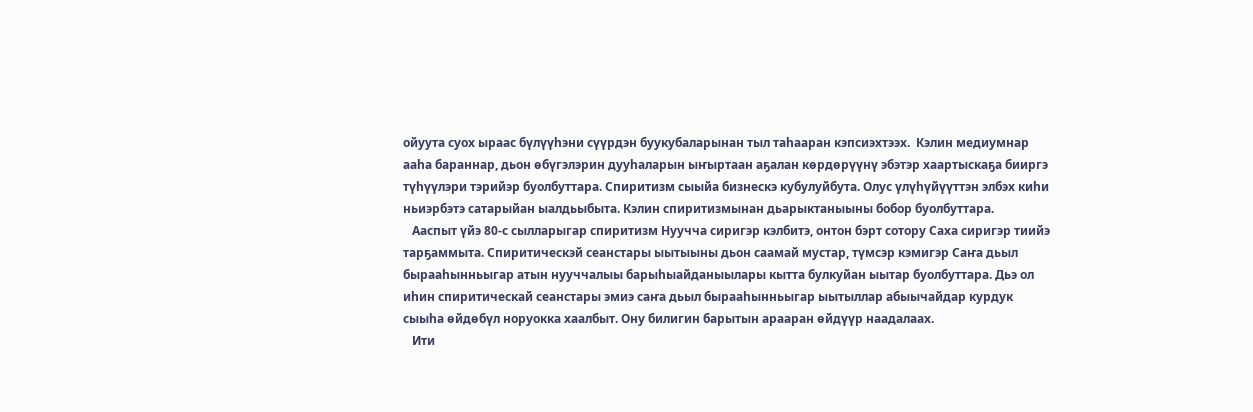ойуута суох ыраас бүлүүһэни сүүрдэн буукубаларынан тыл таһааран кэпсиэхтээх.  Кэлин медиумнар ааһа бараннар, дьон өбүгэлэрин дууһаларын ыҥыртаан аҕалан көрдөрүүнү эбэтэр хаартыскаҕа бииргэ түһүүлэри тэрийэр буолбуттара. Спиритизм сыыйа бизнескэ кубулуйбута. Олус үлүһүйүүттэн элбэх киһи ньиэрбэтэ сатарыйан ыалдьыбыта. Кэлин спиритизмынан дьарыктаныыны бобор буолбуттара.
   Ааспыт үйэ 80-с сылларыгар спиритизм Нуучча сиригэр кэлбитэ, онтон бэрт сотору Саха сиригэр тиийэ тарҕаммыта. Спиритическэй сеанстары ыытыыны дьон саамай мустар, түмсэр кэмигэр Саҥа дьыл бырааһынньыгар атын нууччалыы барыһыайданыылары кытта булкуйан ыытар буолбуттара. Дьэ ол иһин спиритическай сеанстары эмиэ саҥа дьыл бырааһынньыгар ыытыллар абыычайдар курдук сыыһа өйдөбүл норуокка хаалбыт. Ону билигин барытын арааран өйдүүр наадалаах.
   Ити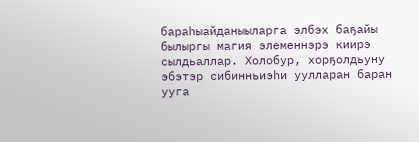бараһыайданыыларга элбэх баҕайы былыргы магия элеменнэрэ киирэ сылдьаллар. Холобур, хорҕолдьуну эбэтэр сибинньиэһи уулларан баран ууга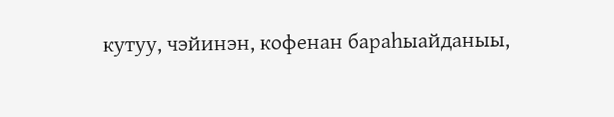кутуу, чэйинэн, кофенан бараһыайданыы,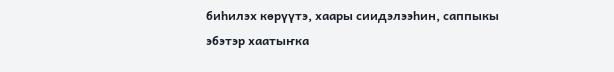биһилэх көрүүтэ, хаары сиидэлээһин, саппыкы эбэтэр хаатыҥка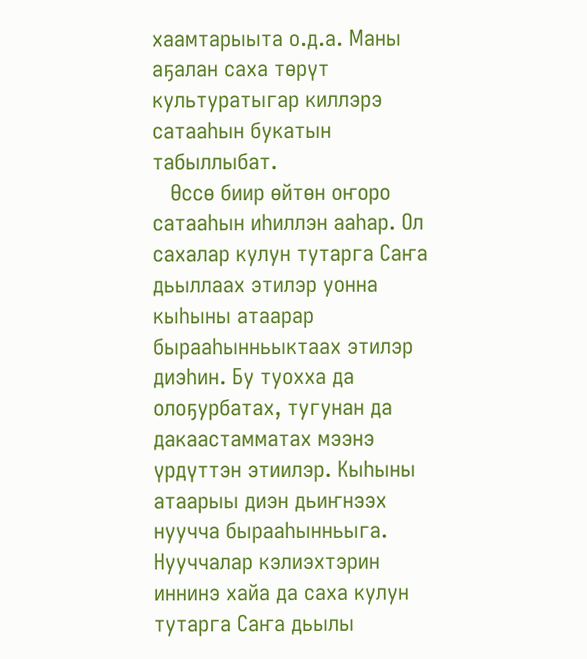хаамтарыыта о.д.а. Маны аҕалан саха төрүт культуратыгар киллэрэ сатааһын букатын табыллыбат.
   Өссө биир өйтөн оҥоро сатааһын иһиллэн ааһар. Ол сахалар кулун тутарга Саҥа дьыллаах этилэр уонна кыһыны атаарар бырааһынньыктаах этилэр диэһин. Бу туохха да олоҕурбатах, тугунан да дакаастамматах мээнэ үрдүттэн этиилэр. Кыһыны атаарыы диэн дьиҥнээх нуучча бырааһынньыга. Нууччалар кэлиэхтэрин иннинэ хайа да саха кулун тутарга Саҥа дьылы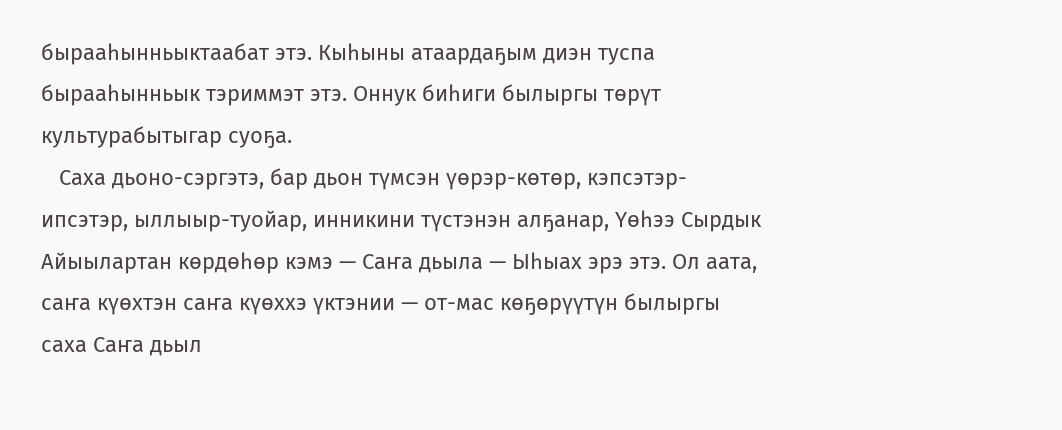бырааһынньыктаабат этэ. Кыһыны атаардаҕым диэн туспа бырааһынньык тэриммэт этэ. Оннук биһиги былыргы төрүт культурабытыгар суоҕа.
   Саха дьоно-сэргэтэ, бар дьон түмсэн үөрэр-көтөр, кэпсэтэр-ипсэтэр, ыллыыр-туойар, инникини түстэнэн алҕанар, Үөһээ Сырдык Айыылартан көрдөһөр кэмэ — Саҥа дьыла — Ыһыах эрэ этэ. Ол аата, саҥа күөхтэн саҥа күөххэ үктэнии — от-мас көҕөрүүтүн былыргы саха Саҥа дьыл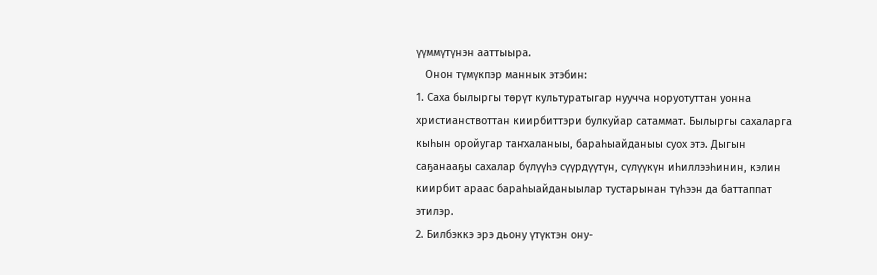үүммүтүнэн ааттыыра.
   Онон түмүкпэр маннык этэбин:
1. Саха былыргы төрүт культуратыгар нуучча норуотуттан уонна христианствоттан киирбиттэри булкуйар сатаммат. Былыргы сахаларга кыһын оройугар таҥхаланыы, бараһыайданыы суох этэ. Дыгын саҕанааҕы сахалар бүлүүһэ сүүрдүүтүн, сүлүүкүн иһиллээһинин, кэлин киирбит араас бараһыайданыылар тустарынан түһээн да баттаппат этилэр.
2. Билбэккэ эрэ дьону үтүктэн ону-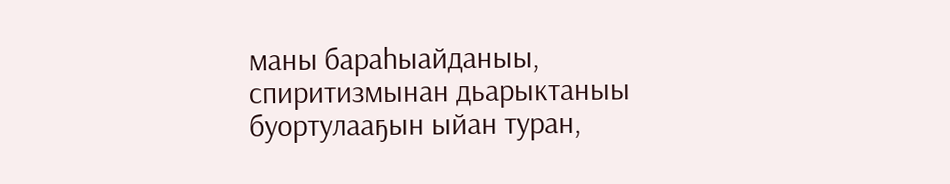маны бараһыайданыы, спиритизмынан дьарыктаныы буортулааҕын ыйан туран,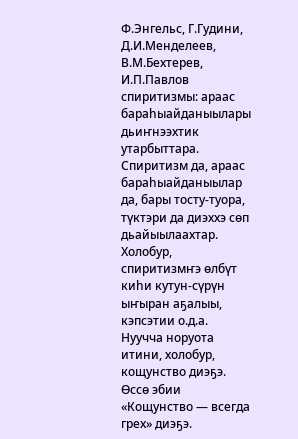Ф.Энгельс, Г.Гудини, Д.И.Менделеев, В.М.Бехтерев, И.П.Павлов спиритизмы: араас бараһыайданыылары дьиҥнээхтик утарбыттара. Спиритизм да, араас бараһыайданыылар да, бары тосту-туора, түктэри да диэххэ сөп дьайыылаахтар. Холобур, спиритизмҥэ өлбүт киһи кутун-сүрүн ыҥыран аҕалыы, кэпсэтии о.д.а. Нуучча норуота итини, холобур, кощунство диэҕэ. Өссө эбии «Кощунство — всегда грех» диэҕэ.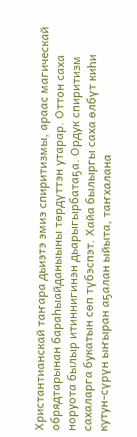Христантианскай таҥара дьиэтэ эмиэ спиритизмы, араас магическай обрядтарынан бараһыайданыыны төрдүттэн утарар. Оттон саха норуота былыр итиннигинэн дьарыгырбатаҕа. Ордук спиритизм сахаларга букатын сөп түбэспэт. Хайа былыргы саха өлбүт киһи кутун-сүрүн ыҥыран аҕалан ыйыта, таҥхалана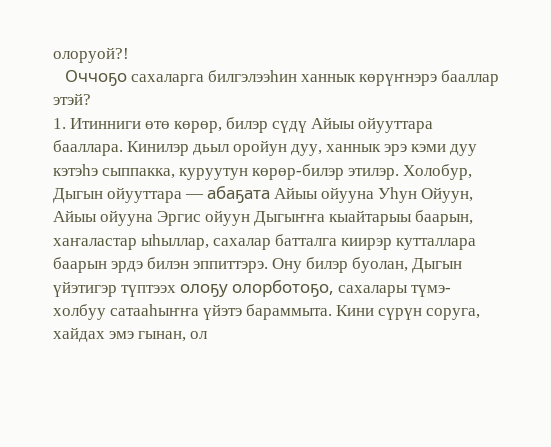олоруой?!
   Оччоҕо сахаларга билгэлээһин ханнык көрүҥнэрэ бааллар этэй?
1. Итинниги өтө көрөр, билэр сүдү Айыы ойууттара бааллара. Кинилэр дьыл оройун дуу, ханнык эрэ кэми дуу кэтэһэ сыппакка, куруутун көрөр-билэр этилэр. Холобур, Дыгын ойууттара — абаҕата Айыы ойууна Уһун Ойуун, Айыы ойууна Эргис ойуун Дыгыҥҥа кыайтарыы баарын, хаҥаластар ыһыллар, сахалар батталга киирэр кутталлара баарын эрдэ билэн эппиттэрэ. Ону билэр буолан, Дыгын үйэтигэр түптээх олоҕу олорботоҕо, сахалары түмэ-холбуу сатааһыҥҥа үйэтэ бараммыта. Кини сүрүн соруга, хайдах эмэ гынан, ол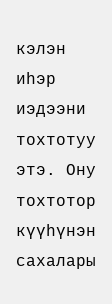кэлэн иһэр иэдээни тохтотуу этэ. Ону тохтотор күүһүнэн сахалары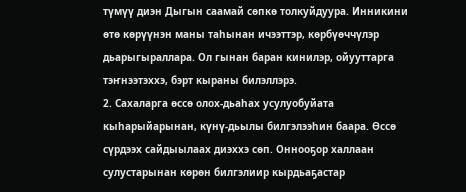түмүү диэн Дыгын саамай сөпкө толкуйдуура. Инникини өтө көрүүнэн маны таһынан ичээттэр, көрбүөччүлэр дьарыгыраллара. Ол гынан баран кинилэр, ойууттарга тэҥнээтэххэ, бэрт кыраны билэллэрэ.
2. Сахаларга өссө олох-дьаһах усулуобуйата кыһарыйарынан, күнү-дьылы билгэлээһин баара. Өссө сүрдээх сайдыылаах диэххэ сөп. Оннооҕор халлаан сулустарынан көрөн билгэлиир кырдьаҕастар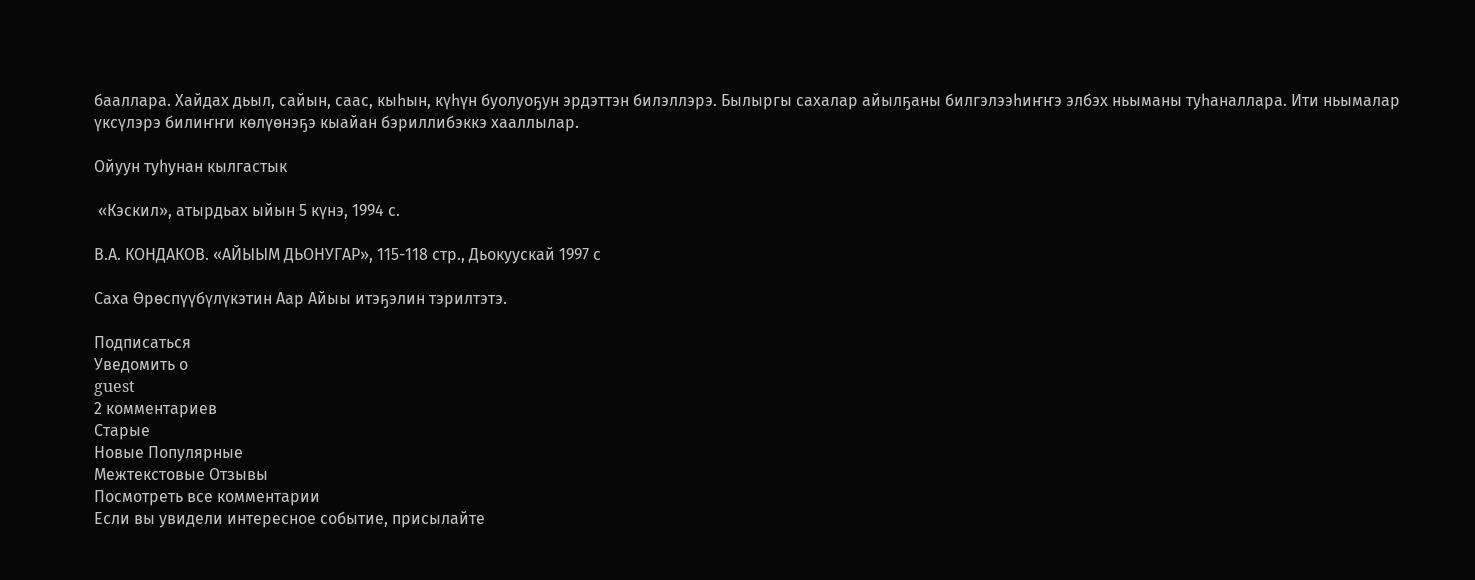бааллара. Хайдах дьыл, сайын, саас, кыһын, күһүн буолуоҕун эрдэттэн билэллэрэ. Былыргы сахалар айылҕаны билгэлээһиҥҥэ элбэх ньыманы туһаналлара. Ити ньымалар үксүлэрэ билиҥҥи көлүөнэҕэ кыайан бэриллибэккэ хааллылар.

Ойуун туhунан кылгастык

 «Кэскил», атырдьах ыйын 5 күнэ, 1994 с.

В.А. КОНДАКОВ. «АЙЫЫМ ДЬОНУГАР», 115-118 стр., Дьокуускай 1997 с

Саха Өрөспүүбүлүкэтин Аар Айыы итэҕэлин тэрилтэтэ.

Подписаться
Уведомить о
guest
2 комментариев
Старые
Новые Популярные
Межтекстовые Отзывы
Посмотреть все комментарии
Если вы увидели интересное событие, присылайте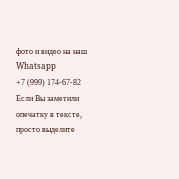фото и видео на наш Whatsapp
+7 (999) 174-67-82
Если Вы заметили опечатку в тексте, просто выделите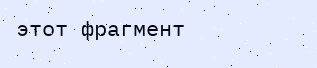этот фрагмент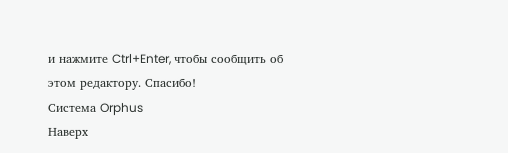и нажмите Ctrl+Enter, чтобы сообщить об этом редактору. Спасибо!
Система Orphus
Наверх